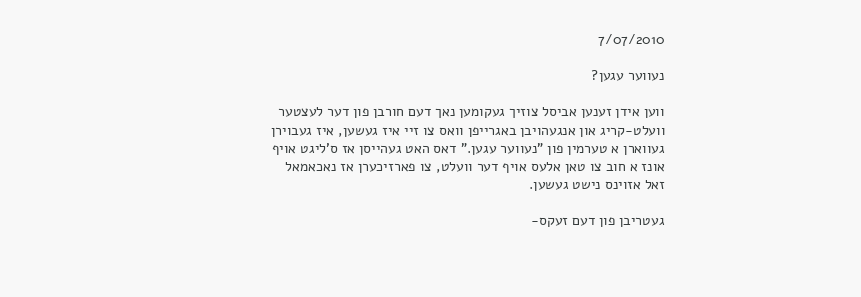7/07/2010

נעווער עגען?

ווען אידן זענען אביסל צוזיך געקומען נאך דעם חורבן פון דער לעצטער וועלט-קריג און אנגעהויבן באגרייפן וואס צו זיי איז געשען, איז געבוירן געווארן א טערמין פון "נעווער עגען." דאס האט געהייסן אז ס'ליגט אויף אונז א חוב צו טאן אלעס אויף דער וועלט, צו פארזיכערן אז נאכאמאל זאל אזוינס נישט געשען.

געטריבן פון דעם זעקס-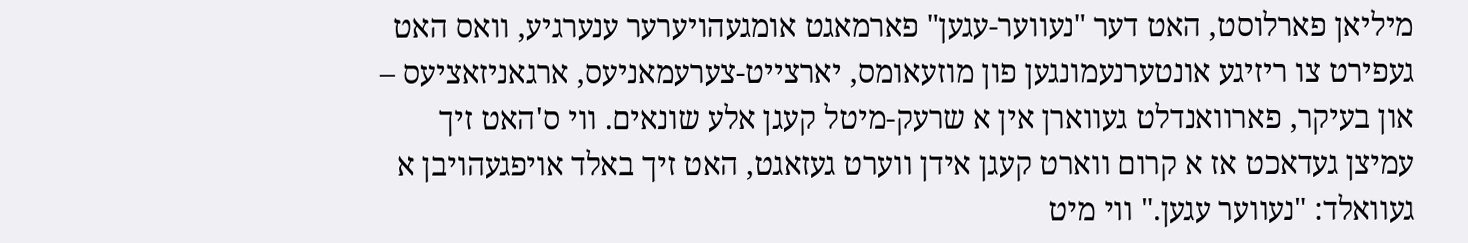מיליאן פארלוסט, האט דער "נעווער-עגען" פארמאגט אומגעהויערער ענערגיע, וואס האט געפירט צו ריזיגע אונטערנעמונגען פון מוזעאומס, יארצייט-צערעמאניעס, ארגאניזאציעס – און בעיקר, פארוואנדלט געווארן אין א שרעק-מיטל קעגן אלע שונאים. ווי ס'האט זיך עמיצן געדאכט אז א קרום ווארט קעגן אידן ווערט געזאגט, האט זיך באלד אויפגעהויבן א געוואלד: "נעווער עגען." ווי מיט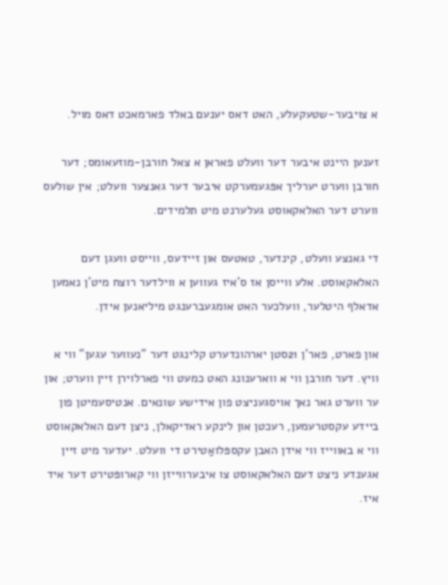א צויבער-שטעקעלע, האט דאס יענעם באלד פארמאכט דאס מויל.

זענען היינט איבער דער וועלט פאראן א צאל חורבן-מוזעאומס; דער חורבן ווערט יערליך אפּגעמערקט איבער דער גאנצער וועלט; אין שולעס ווערט דער האלאקאוסט געלערנט מיט תלמידים.

די גאנצע וועלט, קינדער, טאטעס און זיידעס, ווייסט וועגן דעם האלאקאוסט. אלע ווייסן אז ס'איז געווען א ווילדער רוצח מיט'ן נאמען אדאלף היטלער, וועלכער האט אומגעברענגט מיליאנען אידן.

און פארט, פאר'ן 21סטן יארהונדערט קלינגט דער "נעווער עגען" ווי א וויץ. דער חורבן ווי א ווארענונג האט כמעט ווי פארלוירן זיין ווערט; און ער ווערט גאר נאך אויסגעניצט פון אידישע שונאים. אנטיסעמיטן פון ביידע עקסטרעמען, רעכטן און לינקע ראדיקאלן, ניצן דעם האלאקאוסט ווי א באווייז ווי אידן האבן עקספּלואַטירט די וועלט. יעדער מיט זיין אגענדע ניצט דעם האלאקאוסט צו איבערווייזן ווי קארופּטירט דער איד איז.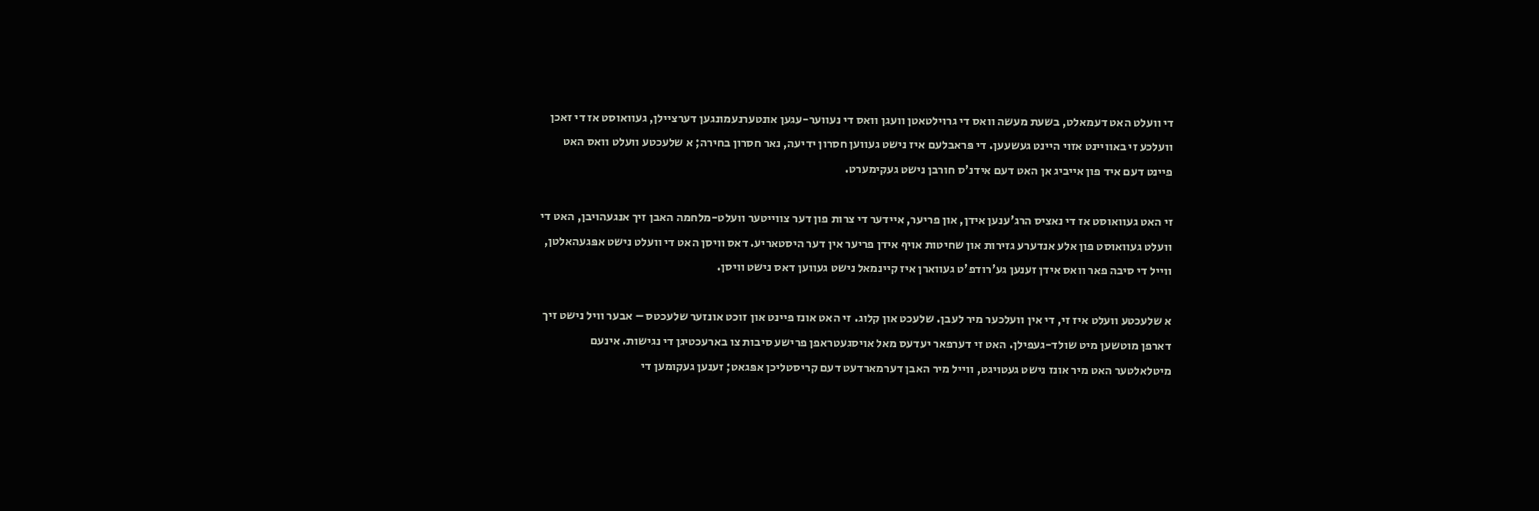די וועלט האט דעמאלט, בשעת מעשה וואס די גרוילטאטן וועגן וואס די נעווער-עגען אונטערנעמונגען דערציילן, געוואוסט אז די זאכן וועלכע זי באוויינט אזוי היינט געשעען. די פּראבלעם איז נישט געווען חסרון ידיעה, נאר חסרון בחירה; א שלעכטע וועלט וואס האט פיינט דעם איד פון אייביג אן האט דעם אידנ'ס חורבן נישט געקימערט.

זי האט געוואוסט אז די נאציס הרג'ענען אידן, און פריער, איידער די צרות פון דער צווייטער וועלט-מלחמה האבן זיך אנגעהויבן, האט די וועלט געוואוסט פון אלע אנדערע גזירות און שחיטות אויף אידן פריער אין דער היסטאריע. דאס וויסן האט די וועלט נישט אפּגעהאלטן, ווייל די סיבה פאר וואס אידן זענען גע'רודפ'ט געווארן איז קיינמאל נישט געווען דאס נישט וויסן.

א שלעכטע וועלט איז זי, די אין וועלכער מיר לעבן. שלעכט און קלוג. זי האט אונז פיינט און זוכט אונזער שלעכטס – אבער וויל נישט זיך דארפן מוטשען מיט שולד-געפילן. האט זי דערפאר יעדעס מאל אויסגעטראפן פרישע סיבות צו בארעכטיגן די נגישות. אינעם מיטלאלטער האט מיר אונז נישט געטויגט, ווייל מיר האבן דערמארדעט דעם קריסטליכן אפּגאט; זענען געקומען די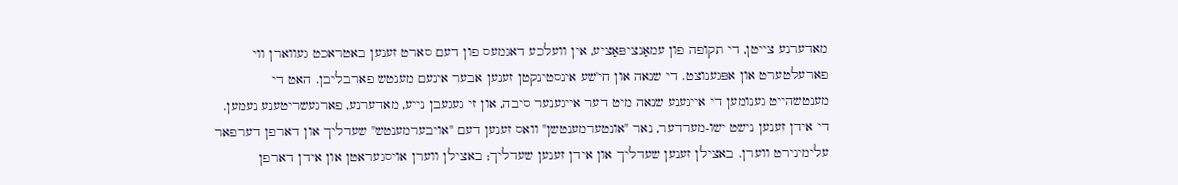מאדערנע צייטן, די תקופה פון עמאַנציפּאַציע, אין וועלכע דאגמעס פון דעם סארט זענען באטראכט געווארן ווי פארעלטערט און אפּגענוצט. די שנאה און חי'שע אינסטינקטן זענען אבער אינעם מענטש פארבליבן. האט די מענטשהייט גענומען די אייגענע שנאה מיט דער אייגענער סיבה, און זי געגעבן נייע, מאדערנע, פארגעשריטענע נעמען. די אידן זענען נישט ישו-מערדער, נאר "אונטערמענטשן" וואס זענען דעם "אויבערמענטש" שעדליך און דארפן דערפאר עלימינירט ווערן. באצילן זענען שעדליך און אידן זענען שעדליך; באצילן ווערן אויסגעראטן און אידן דארפן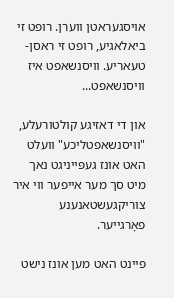אויסגעראטן ווערן. רופט זי ביאלאגיע, רופט זי ראסן-טעאריע. וויסנשאפט איז וויסנשאפט...

און די דאזיגע קולטורעלע, "וויסנשאפטליכע" וועלט האט אונז געפּייניגט נאך מיט סך מער אייפער ווי איר צוריקגעשטאנענע פאָרגייער.

פיינט האט מען אונז נישט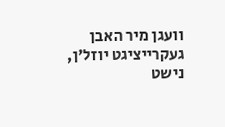וועגן מיר האבן געקרייציגט יוזל'ן, נישט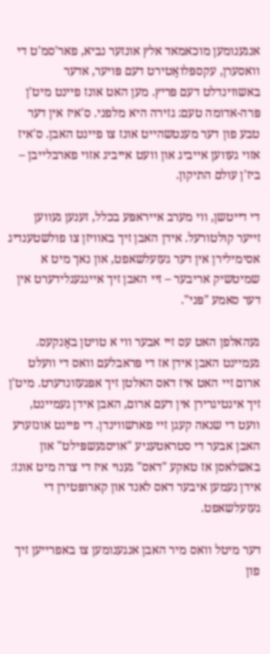אנגענומען מוכאמאד אלץ אונזער נביא, פאר'סמ'ט די וואסערן, עקספּלואַטירט דעם פּויער, אדער באשווינדלט דעם פּריץ. מען האט אונז פיינט מיט'ן פּרה-אדומה טעם: גזירה היא מלפני. ס'איז אין דער טבע פון דער מענטשהייט אונז צו פיינט האבן. ס'איז אזוי געווען אייביג און וועט אייביג אזוי פארבלייבן – ביז'ן עולם התיקון.

די דייטשן, ווי מערב אייראפּע בכלל, זענען געווען זייער קולטורעל. אידן האבן זיך באוויזן צו פולשטענדיג אסימילירן אין דער געזעלשאפט, און נאך מיט א שמיטשיק אריבער – זיי האבן זיך איינגעגלידערט אין דער סאמע "פּני".

געהאלפן האט עס זיי אבער ווי א טויטן באַנקעס. געמיינט האבן אידן אז די פּראבלעם וואס די וועלט ארום זיי האט איז דאס האלטן זיך אפּגעזונדערט. מיט'ן זיך אינטיגרירן אין דעם ארום, האבן אידן געמיינט, וועט די שנאה קעגן זיי פארשווינדן. די פיינט אונזערע האבן אבער די סטראטעגיע "אויסגעשפּילט" און באשלאסן אז טאקע "דאס" גענוי איז די צרה מיט אונז: אידן נעמען איבער דאס לאנד און קארופּטירן די געזעלשאפט.

דער מיטל וואס מיר האבן אנגענומען צו באפרייען זיך פון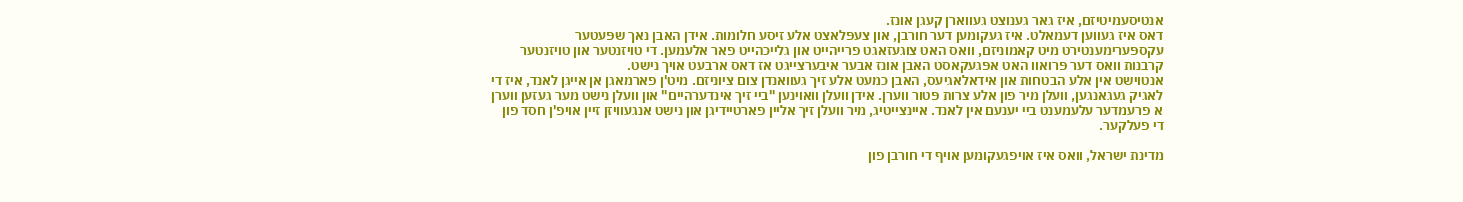אנטיסעמיטיזם, איז גאר גענוצט געווארן קעגן אונז.
דאס איז געווען דעמאלט. איז געקומען דער חורבן, און צעפּלאצט אלע זיסע חלומות. אידן האבן נאך שפּעטער עקספּערימענטירט מיט קאמוניזם, וואס האט צוגעזאגט פרייהייט און גלייכהייט פאר אלעמען. די טויזנטער און טויזנטער קרבנות וואס דער פּרואוו האט אפּגעקאסט האבן אונז אבער איבערצייגט אז דאס ארבעט אויך נישט.
אנטוישט אין אלע הבטחות און אידאלאגיעס, האבן כמעט אלע זיך געוואנדן צום ציוניזם. מיט'ן פארמאגן אן אייגן לאנד, איז די לאגיק געגאנגען, וועלן מיר פון אלע צרות פּטור ווערן. אידן וועלן וואוינען "ביי זיך אינדערהיים" און וועלן נישט מער געזען ווערן א פרעמדער עלעמענט ביי יענעם אין לאנד. איינצייטיג, מיר וועלן זיך אליין פארטיידיגן און נישט אנגעוויזן זיין אויפ'ן חסד פון די פעלקער.

מדינת ישראל, וואס איז אויפגעקומען אויף די חורבן פון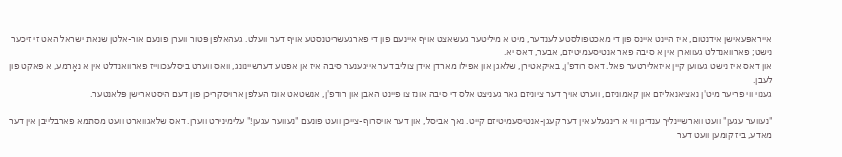אייראפּעאישן אידנטום, איז היינט איינס פון די מאכטפולסטע לענדער, מיט א מיליטער געשאצט אויף איינעם פון די פארגעשריטנסטע אויף דער וועלט. געהאלפן פּטור ווערן פונעם אור-אלטן שנאת ישראל האט זי זיכער נישט; פארוואנדלט געווארן אין א סיבה פאר אנטיסעמיטיזם, אבער, דאס יא.
און דאס איז נישט געווען קיין איזאלירטער פאל. דאס רודפ'ן, באיקאטירן, שלאגן און אפילו מארדן אידן צוליב דער אייגענער סיבה איז אן אפטע דערשיינונג, וואס ווערט ביסלעכווייז פארוואנדלט אין א נאָרמע, א פאקט פון לעבן.
גענוי ווי פריער מיט'ן נאציאנאליזם און קאמוניזם, ווערט אויך דער ציוניזם גאר געניצט אלס די סיבה אונז צו פיינט האבן און רודפ'ן, אנשטאט אונז העלפן ארויסקריכן פון דעם היסטארישן פּלאנטער.

"נעווער עגען" וועט ווארשיינליך ענדיגן ווי א רינגעלע אין דער קעגן-אנטיסעמיטיזם קייט. נאך אביסל, און דער אויסרוף-צייכן וועט פונעם "נעווער עגען!" עלימינירט ווערן. דאס שלאגווארט וועט מסתמא פארבלייבן אין דער מאדע, ביז קומען וועט דער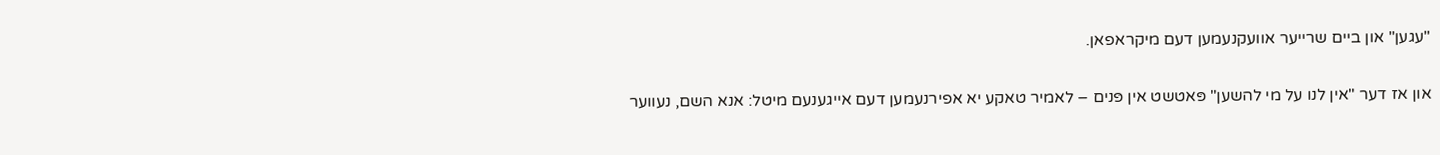"עגען" און ביים שרייער אוועקנעמען דעם מיקראפאן.

און אז דער "אין לנו על מי להשען" פּאטשט אין פּנים – לאמיר טאקע יא אפירנעמען דעם אייגענעם מיטל: אנא השם, נעווער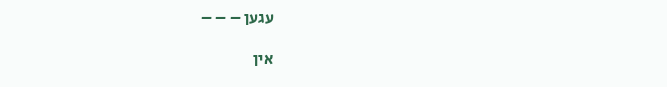עגען – – –

אין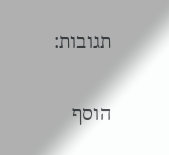תגובות:

הוסף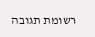רשומת תגובה